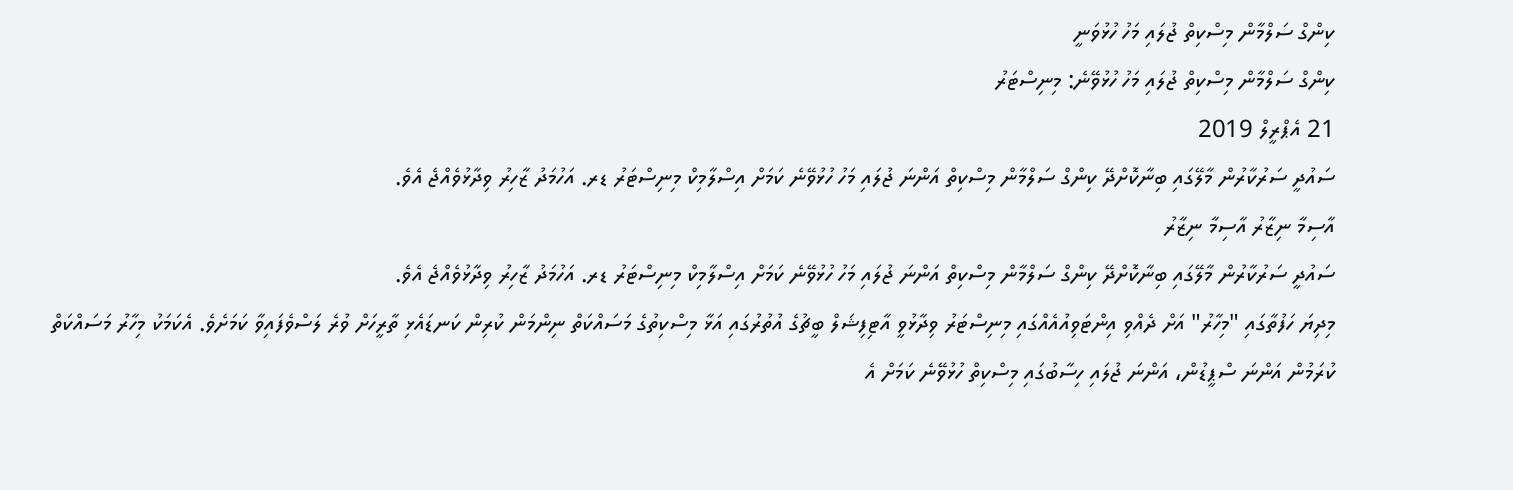ކިންގް ސަލްމާން މިސްކިތް ޖުލައި މަހު ހުޅުވަނީ
ކިންގް ސަލްމާން މިސްކިތް ޖުލައި މަހު ހުޅުވޭނެ: މިނިސްޓަރު
21 އެޕްރީލް 2019
ސައުދީ ސަރުކާރުން މާލޭގައި ބިނާކޮށްދޭ ކިންގް ސަލްމާން މިސްކިތް އަންނަ ޖުލައި މަހު ހުޅުވޭނެ ކަމަށް އިސްލާމިކް މިނިސްޓަރު ޑރ. އަހުމަދު ޒާހިރު ވިދާޅުވެއްޖެ އެވެ.
އާސިމާ ނިޒާރު އާސިމާ ނިޒާރު
ސައުދީ ސަރުކާރުން މާލޭގައި ބިނާކޮށްދޭ ކިންގް ސަލްމާން މިސްކިތް އަންނަ ޖުލައި މަހު ހުޅުވޭނެ ކަމަށް އިސްލާމިކް މިނިސްޓަރު ޑރ. އަހުމަދު ޒާހިރު ވިދާޅުވެއްޖެ އެވެ.
މިދިޔަ ހަފުތާގައި "މިހާރު" އަށް ދެއްވި އިންޓަވިއުއެއްގައި މިނިސްޓަރު ވިދާޅުވީ އާޓިފިޝަލް ބީޗުގެ އުތުރުގައި އަޅާ މިސްކިތުގެ މަސައްކަތް ނިންމަން ކުރިން ކަނޑައެޅި ތާރީހަށް ވުރެ ލަސްވެފައިވާ ކަމަށެވެ. އެކަމަކު މިހާރު މަސައްކަތް ކުރަމުން އަންނަ ސްޕީޑުން، އަންނަ ޖުލައި ހިސާބުގައި މިސްކިތް ހުޅުވޭނެ ކަމަށް އެ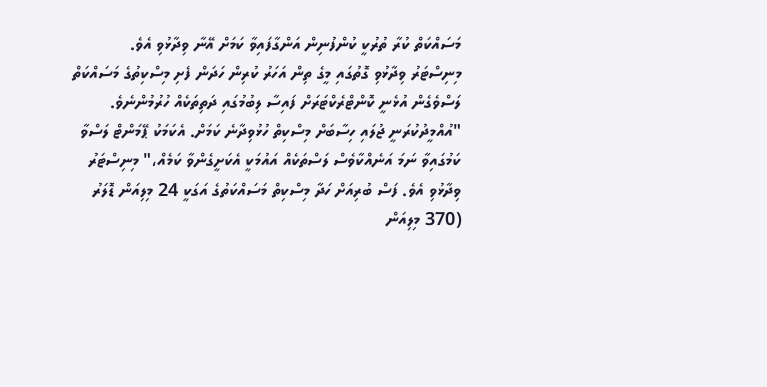މަސައްކަތް ކުރާ ތުރުކީ ކުންފުނިން އަންގާފައިވާ ކަމަށް އޭނާ ވިދާޅުވި އެވެ.
މިނިސްޓަރު ވިދާޅުވި ގޮތުގައި މީގެ ތިން އަހަރު ކުރިން ހަދަން ފެށި މިސްކިތުގެ މަސައްކަތް ލަސްވެގެން އުޅެނީ ކޮންޓްރެކްޓަރަށް ފައިސާ ލިބުމުގައި ދަތިތަކެއް ހުރުމުންނެވެ.
"އުއްމީދުކުރަނީ ޖުލައި ހިސާބަށް މިސްކިތް ހުޅުވިދާނެ ކަމަށް. އެކަމަކު ޕޭމަންޓް ލަސްވާ ކަމުގައިވާ ނަމަ އަނެއްކާވެސް ލަސްތަކެއް އައުމަކީ އެކަށީގެންވާ ކަމެއް،" މިނިސްޓަރު ވިދާޅުވި އެވެ. ފަސް ބުރިއަށް ހަދާ މިސްކިތް މަސައްކަތުގެ އަގަކީ 24 މިލިއަން ޑޮލަރު (370 މިލިއަން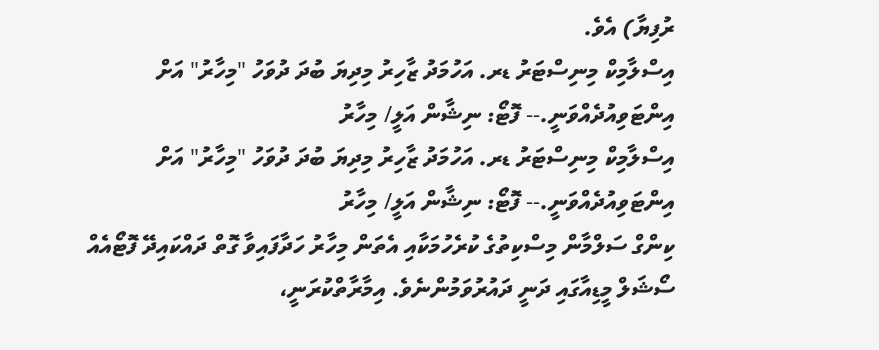ރުފިޔާ) އެވެ.
އިސްލާމިކް މިނިސްޓަރު ޑރ. އަހުމަދު ޒާހިރު މިދިޔަ ބުދަ ދުވަހު "މިހާރު" އަށް އިންޓަވިއުދެއްވަނީ.-- ފޮޓޯ: ނިޝާން އަލީ/ މިހާރު
އިސްލާމިކް މިނިސްޓަރު ޑރ. އަހުމަދު ޒާހިރު މިދިޔަ ބުދަ ދުވަހު "މިހާރު" އަށް އިންޓަވިއުދެއްވަނީ.-- ފޮޓޯ: ނިޝާން އަލީ/ މިހާރު
ކިންގް ސަލްމާން މިސްކިތުގެ ކުރެހުމަކާއި އެތަން މިހާރު ހަދާފައިވާ ގޮތް ދައްކައިދޭ ފޮޓޯއެއް ސޯޝަލް މީޑިއާގައި ދަނީ ދައުރުވަމުންނެވެ. އިމާރާތްކުރަނީ،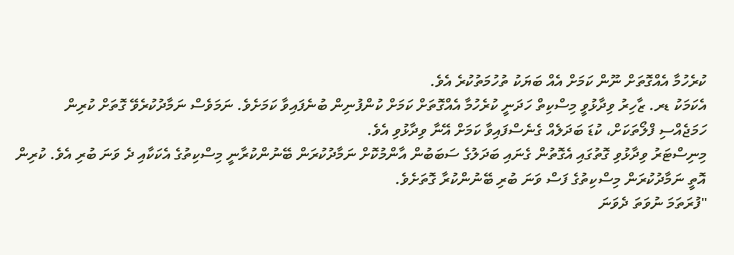ކުރެހުމާ އެއްގޮތަށް ނޫން ކަމަށް އެއް ބަޔަކު ތުހުމަތުކުރެ އެވެ.
އެކަމަކު ޑރ. ޒާހިރު ވިދާޅުވީ މިސްކިތް ހަދަނީ ކުރެހުމާ އެއްގޮތަށް ކަމަށް ކުންފުނިން ބުނެފައިވާ ކަމަށެވެ. ނަމަވެސް ނަމާދުކުރެވޭ ގޮތަށް ކުރިން ހަމަޖެއްސި ފްލޯތަކަށް، ކުޑަ ބަދަލެއް ގެނެސްފައިވާ ކަމަށް އޭނާ ވިދާޅުވި އެވެ.
މިނިސްޓަރު ވިދާޅުވި ގޮތުގައި އެގޮތުން ގެނައި ބަދަލުގެ ސަބަބުން އާންމުކޮށް ނަމާދުކުރަން ބޭނުންކުރާނީ މިސްކިތުގެ އެކަކާއި ދެ ވަނަ ބުރި އެވެ. ކުރިން އޮތީ ނަމާދުކުރަން މިސްކިތުގެ ފަސް ވަނަ ބުރި ބޭނުންކުރާ ގޮތަށެވެ.
"ފުރަތަމަ ނުވަތަ ދެވަނަ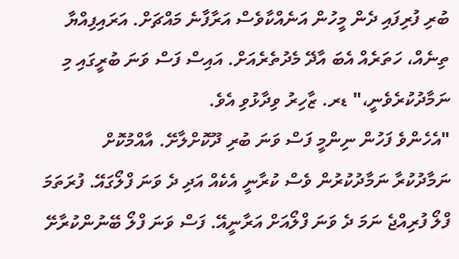ބުރި ފުރިފައި ދެން މީހުން އަނެއްކާވެސް އަރާފާނެ މައްޗަށް. އަރައިފިއްޔާ ތިނެއް، ހަތަރެއް އެބަ އާދޭ މެދުތެރެއަށް. އައިސް ފަސް ވަނަ ބުރީގައި މި ނަމާދުކުރެވެނީ،" ޑރ. ޒާހިރު ވިދާޅުވި އެވެ.
"އެހެންވެ ފަހުން ނިންމީ ފަސް ވަނަ ބުރި ދޫކޮށްލާށޭ. އާއްމުކޮށް ނަމާދުކުރާ ނަމާދުކުރުން ވެސް ކުރާނީ އެކެއް އަދި ދެ ވަނަ ފްލޯގައޭ. ފުރަތަމަ ފްލޯ ފުރިއްޖެ ނަމަ ދެ ވަނަ ފްލޯއަށް އަރާނީއޭ. ފަސް ވަނަ ފްލޯ ބޭނުންކުރާށޭ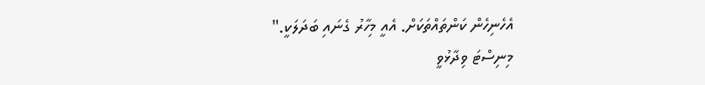އެހެނިހެން ކަންތައްތަކަށް. އެއީ މިހާރު ގެނައި ބަދަލަކީ."
މިނިސްޓަ ވިދާޅުވީ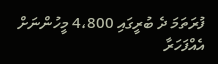ފުރަތަމަ ދެ ބުރީގައި 4،800 މީހުންނަށް އެއްފަހަރާ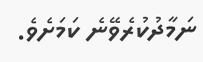ނަމާދުކުރެވޭނެ ކަމަށެވެ.